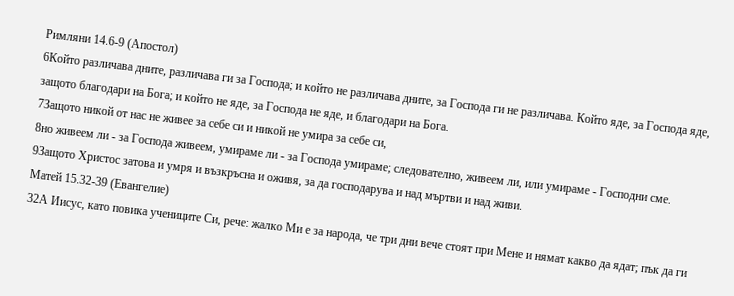Римляни 14.6-9 (Апостол)
6Който различава дните, различава ги за Господа; и който не различава дните, за Господа ги не различава. Който яде, за Господа яде, защото благодари на Бога; и който не яде, за Господа не яде, и благодари на Бога.
7Защото никой от нас не живее за себе си и никой не умира за себе си,
8но живеем ли - за Господа живеем, умираме ли - за Господа умираме; следователно, живеем ли, или умираме - Господни сме.
9Защото Христос затова и умря и възкръсна и оживя, за да господарува и над мъртви и над живи.
Матей 15.32-39 (Евангелие)
32А Иисус, като повика учениците Си, рече: жалко Ми е за народа, че три дни вече стоят при Мене и нямат какво да ядат; пък да ги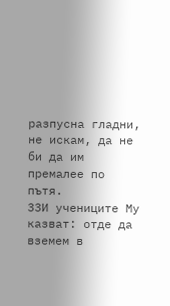разпусна гладни, не искам, да не би да им премалее по пътя.
33И учениците Му казват: отде да вземем в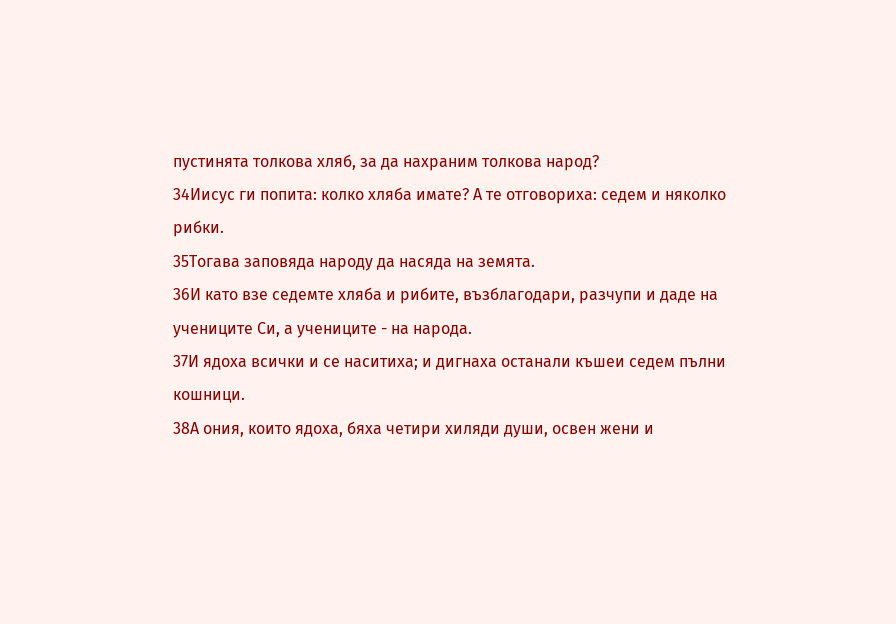пустинята толкова хляб, за да нахраним толкова народ?
34Иисус ги попита: колко хляба имате? А те отговориха: седем и няколко рибки.
35Тогава заповяда народу да насяда на земята.
36И като взе седемте хляба и рибите, възблагодари, разчупи и даде на учениците Си, а учениците - на народа.
37И ядоха всички и се наситиха; и дигнаха останали къшеи седем пълни кошници.
38А ония, които ядоха, бяха четири хиляди души, освен жени и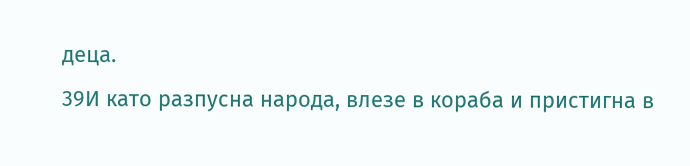деца.
39И като разпусна народа, влезе в кораба и пристигна в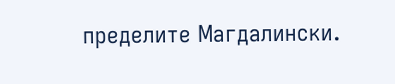пределите Магдалински.